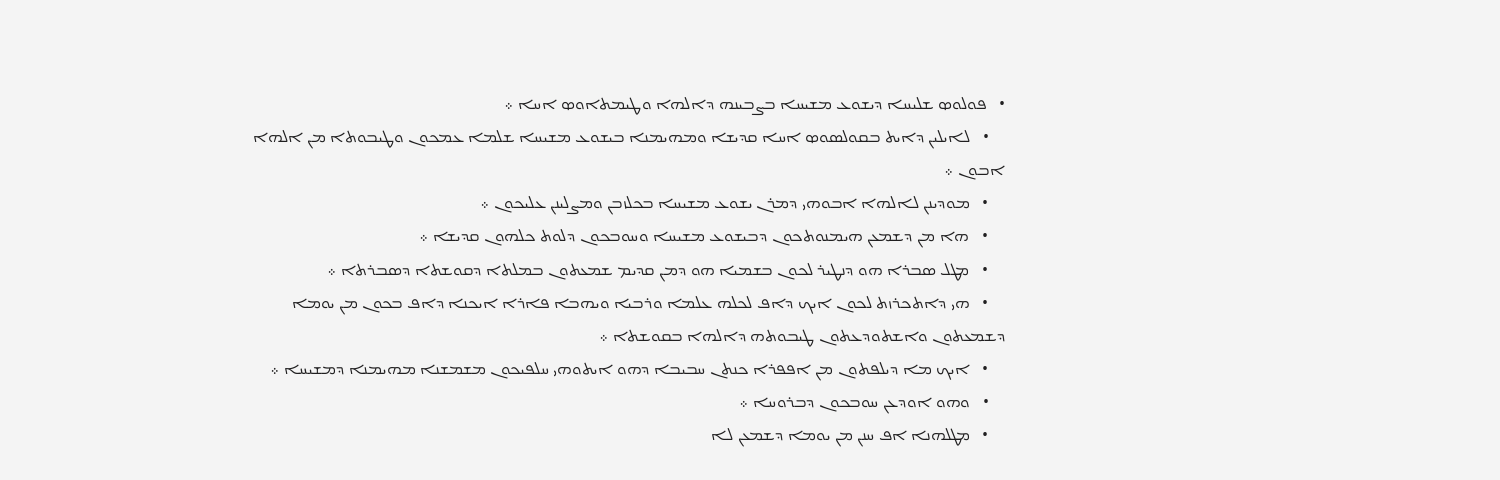•   ܦܘܠܘܤ ܫܠܝܚܐ ܕܝܫܘܥ ܡܫܝܚܐ ܒܨܒܝܢܗ ܕܐܠܗܐ ܘܛܝܡܬܐܘܤ ܐܚܐ ܀
    •   ܠܐܝܠܝܢ ܕܐܝܬ ܒܩܘܠܤܘܤ ܐܚܐ ܩܕܝܫܐ ܘܡܗܝܡܢܐ ܒܝܫܘܥ ܡܫܝܚܐ ܫܠܡܐ ܥܡܟܘܢ ܘܛܝܒܘܬܐ ܡܢ ܐܠܗܐ ܐܒܘܢ ܀
    •   ܡܘܕܝܢܢ ܠܐܠܗܐ ܐܒܘܗܝ ܕܡܪܢ ܝܫܘܥ ܡܫܝܚܐ ܒܟܠܙܒܢ ܘܡܨܠܝܢܢ ܥܠܝܟܘܢ ܀
    •   ܗܐ ܡܢ ܕܫܡܥܢ ܗܝܡܢܘܬܟܘܢ ܕܒܝܫܘܥ ܡܫܝܚܐ ܘܚܘܒܟܘܢ ܕܠܘܬ ܟܠܗܘܢ ܩܕܝܫܐ ܀
    •   ܡܛܠ ܤܒܪܐ ܗܘ ܕܢܛܝܪ ܠܟܘܢ ܒܫܡܝܐ ܗܘ ܕܡܢ ܩܕܝܡ ܫܡܥܬܘܢ ܒܡܠܬܐ ܕܩܘܫܬܐ ܕܤܒܪܬܐ ܀
    •   ܗܝ ܕܐܬܟܪܙܬ ܠܟܘܢ ܐܝܟ ܕܐܦ ܠܟܠܗ ܥܠܡܐ ܘܪܒܝܐ ܘܝܗܒܐ ܦܐܪܐ ܐܝܟܢܐ ܕܐܦ ܒܟܘܢ ܡܢ ܝܘܡܐ ܕܫܡܥܬܘܢ ܘܐܫܬܘܕܥܬܘܢ ܛܝܒܘܬܗ ܕܐܠܗܐ ܒܩܘܫܬܐ ܀
    •   ܐܝܟ ܡܐ ܕܝܠܦܬܘܢ ܡܢ ܐܦܦܪܐ ܟܢܬܢ ܚܒܝܒܐ ܕܗܘ ܐܝܬܘܗܝ ܚܠܦܝܟܘܢ ܡܫܡܫܢܐ ܡܗܝܡܢܐ ܕܡܫܝܚܐ ܀
    •   ܘܗܘ ܐܘܕܥܢ ܚܘܒܟܘܢ ܕܒܪܘܚܐ ܀
    •   ܡܛܠܗܢܐ ܐܦ ܚܢܢ ܡܢ ܝܘܡܐ ܕܫܡܥܢ ܠܐ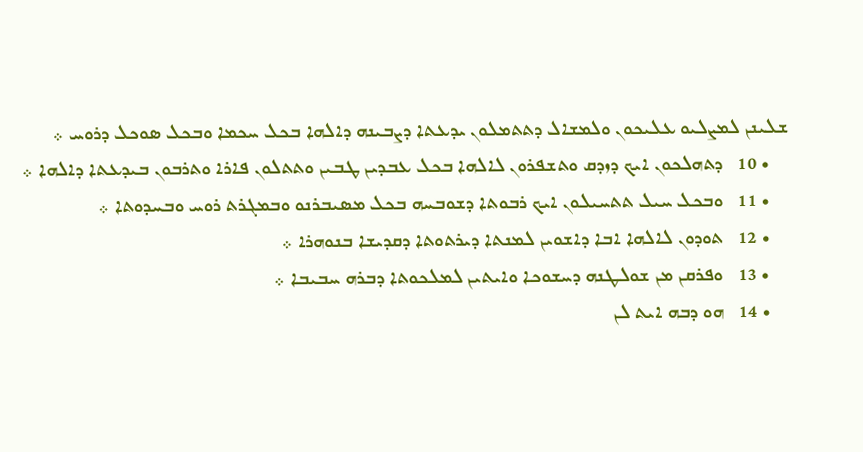ܫܠܝܢܢ ܠܡܨܠܝܘ ܥܠܝܟܘܢ ܘܠܡܫܐܠ ܕܬܬܡܠܘܢ ܝܕܥܬܐ ܕܨܒܝܢܗ ܕܐܠܗܐ ܒܟܠ ܚܟܡܐ ܘܒܟܠ ܤܘܟܠ ܕܪܘܚ ܀
    • 10   ܕܬܗܠܟܘܢ ܐܝܟ ܕܙܕܩ ܘܬܫܦܪܘܢ ܠܐܠܗܐ ܒܟܠ ܥܒܕܝܢ ܛܒܝܢ ܘܬܬܠܘܢ ܦܐܪܐ ܘܬܪܒܘܢ ܒܝܕܥܬܐ ܕܐܠܗܐ ܀
    • 11   ܘܒܟܠ ܚܝܠ ܬܬܚܝܠܘܢ ܐܝܟ ܪܒܘܬܐ ܕܫܘܒܚܗ ܒܟܠ ܡܤܝܒܪܢܘ ܘܒܡܓܪܬ ܪܘܚ ܘܒܚܕܘܬܐ ܀
    • 12   ܬܘܕܘܢ ܠܐܠܗܐ ܐܒܐ ܕܐܫܘܝܢ ܠܡܢܬܐ ܕܝܪܬܘܬܐ ܕܩܕܝܫܐ ܒܢܘܗܪܐ ܀
    • 13   ܘܦܪܩܢ ܡܢ ܫܘܠܛܢܗ ܕܚܫܘܟܐ ܘܐܝܬܝܢ ܠܡܠܟܘܬܐ ܕܒܪܗ ܚܒܝܒܐ ܀
    • 14   ܗܘ ܕܒܗ ܐܝܬ ܠܢ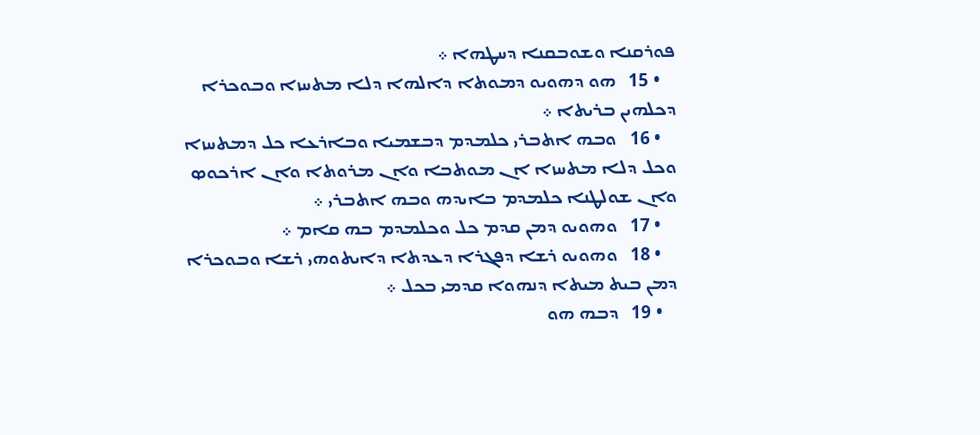ܦܘܪܩܢܐ ܘܫܘܒܩܢܐ ܕܚܛܗܐ ܀
    • 15   ܗܘ ܕܗܘܝܘ ܕܡܘܬܐ ܕܐܠܗܐ ܕܠܐ ܡܬܚܙܐ ܘܒܘܟܪܐ ܕܟܠܗܝܢ ܒܪܝܬܐ ܀
    • 16   ܘܒܗ ܐܬܒܪܝ ܟܠܡܕܡ ܕܒܫܡܝܐ ܘܒܐܪܥܐ ܟܠ ܕܡܬܚܙܐ ܘܟܠ ܕܠܐ ܡܬܚܙܐ ܐܢ ܡܘܬܒܐ ܘܐܢ ܡܪܘܬܐ ܘܐܢ ܐܪܟܘܤ ܘܐܢ ܫܘܠܛܢܐ ܟܠܡܕܡ ܒܐܝܕܗ ܘܒܗ ܐܬܒܪܝ ܀
    • 17   ܘܗܘܝܘ ܕܡܢ ܩܕܡ ܟܠ ܘܟܠܡܕܡ ܒܗ ܩܐܡ ܀
    • 18   ܘܗܘܝܘ ܪܫܐ ܕܦܓܪܐ ܕܥܕܬܐ ܕܐܝܬܘܗܝ ܪܫܐ ܘܒܘܟܪܐ ܕܡܢ ܒܝܬ ܡܝܬܐ ܕܢܗܘܐ ܩܕܡܝ ܒܟܠ ܀
    • 19   ܕܒܗ ܗܘ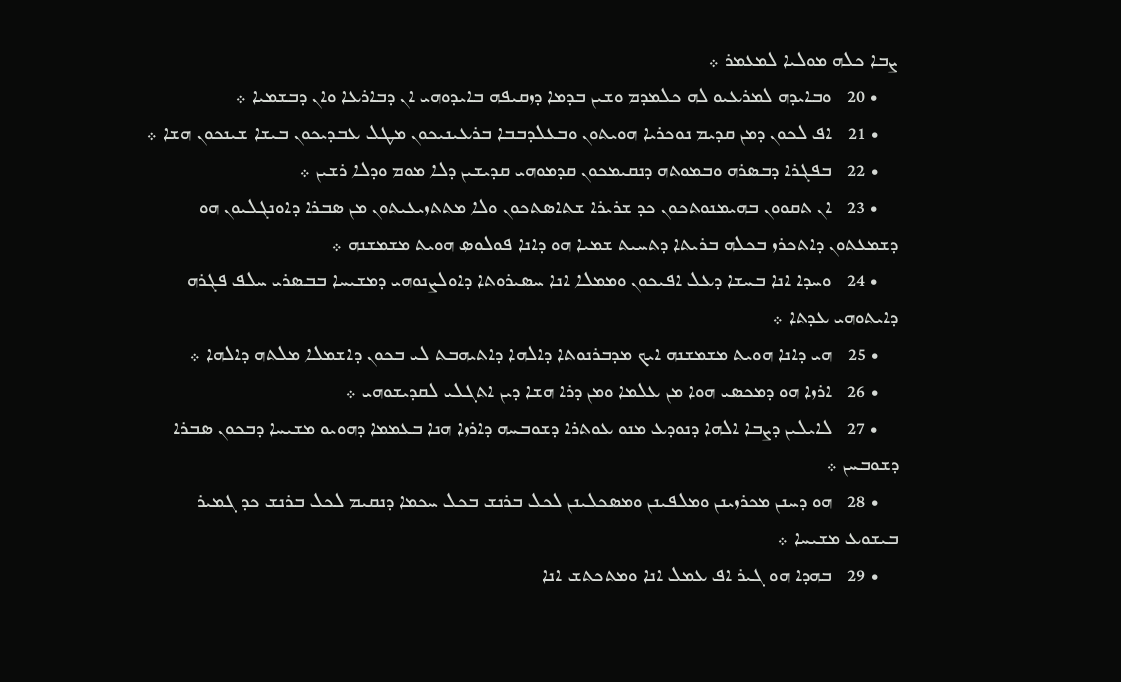ܨܒܐ ܟܠܗ ܡܘܠܝܐ ܠܡܥܡܪ ܀
    • 20   ܘܒܐܝܕܗ ܠܡܪܥܝܘ ܠܗ ܟܠܡܕܡ ܘܫܝܢ ܒܕܡܐ ܕܙܩܝܦܗ ܒܐܝܕܘܗܝ ܐܢ ܕܒܐܪܥܐ ܘܐܢ ܕܒܫܡܝܐ ܀
    • 21   ܐܦ ܠܟܘܢ ܕܡܢ ܩܕܝܡ ܢܘܟܪܝܐ ܗܘܝܬܘܢ ܘܒܥܠܕܒܒܐ ܒܪܥܝܢܝܟܘܢ ܡܛܠ ܥܒܕܝܟܘܢ ܒܝܫܐ ܫܝܢܟܘܢ ܗܫܐ ܀
    • 22   ܒܦܓܪܐ ܕܒܤܪܗ ܘܒܡܘܬܗ ܕܢܩܝܡܟܘܢ ܩܕܡܘܗܝ ܩܕܝܫܝܢ ܕܠܐ ܡܘܡ ܘܕܠܐ ܪܫܝܢ ܀
    • 23   ܐܢ ܬܩܘܘܢ ܒܗܝܡܢܘܬܟܘܢ ܟܕ ܫܪܝܪܐ ܫܬܐܤܬܟܘܢ ܘܠܐ ܡܬܬܙܝܥܝܬܘܢ ܡܢ ܤܒܪܐ ܕܐܘܢܓܠܝܘܢ ܗܘ ܕܫܡܥܬܘܢ ܕܐܬܟܪܙ ܒܟܠܗ ܒܪܝܬܐ ܕܬܚܝܬ ܫܡܝܐ ܗܘ ܕܐܢܐ ܦܘܠܘܤ ܗܘܝܬ ܡܫܡܫܢܗ ܀
    • 24   ܘܚܕܐ ܐܢܐ ܒܚܫܐ ܕܥܠ ܐܦܝܟܘܢ ܘܡܡܠܐ ܐܢܐ ܚܤܝܪܘܬܐ ܕܐܘܠܨܢܘܗܝ ܕܡܫܝܚܐ ܒܒܤܪܝ ܚܠܦ ܦܓܪܗ ܕܐܝܬܘܗܝ ܥܕܬܐ ܀
    • 25   ܗܝ ܕܐܢܐ ܗܘܝܬ ܡܫܡܫܢܗ ܐܝܟ ܡܕܒܪܢܘܬܐ ܕܐܠܗܐ ܕܐܬܝܗܒܬ ܠܝ ܒܟܘܢ ܕܐܫܡܠܐ ܡܠܬܗ ܕܐܠܗܐ ܀
    • 26   ܐܪܙܐ ܗܘ ܕܡܟܤܝ ܗܘܐ ܡܢ ܥܠܡܐ ܘܡܢ ܕܪܐ ܗܫܐ ܕܝܢ ܐܬܓܠܝ ܠܩܕܝܫܘܗܝ ܀
    • 27   ܠܐܝܠܝܢ ܕܨܒܐ ܐܠܗܐ ܕܢܘܕܥ ܡܢܘ ܥܘܬܪܐ ܕܫܘܒܚܗ ܕܐܪܙܐ ܗܢܐ ܒܥܡܡܐ ܕܗܘܝܘ ܡܫܝܚܐ ܕܒܟܘܢ ܤܒܪܐ ܕܫܘܒܚܢ ܀
    • 28   ܗܘ ܕܚܢܢ ܡܟܪܙܝܢܢ ܘܡܠܦܝܢܢ ܘܡܤܟܠܝܢܢ ܠܟܠ ܒܪܢܫ ܒܟܠ ܚܟܡܐ ܕܢܩܝܡ ܠܟܠ ܒܪܢܫ ܟܕ ܓܡܝܪ ܒܝܫܘܥ ܡܫܝܚܐ ܀
    • 29   ܒܗܕܐ ܗܘ ܓܝܪ ܐܦ ܥܡܠ ܐܢܐ ܘܡܬܟܬܫ ܐܢܐ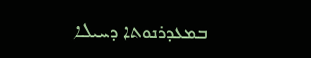ܒܡܥܕܪܢܘܬܐ ܕܚܝܠܐ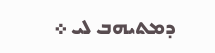ܕܡܬܝܗܒ ܠܝ ܀